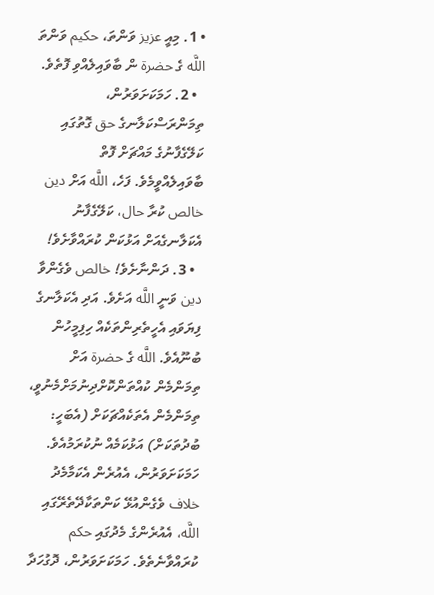• 1. މިއީ عزيز ވަންތަ، حكيم ވަންތަ اللَّه ގެ حضرة ން ބާވައިލެއްވި ފޮތެވެ.
  • 2. ހަމަކަށަވަރުން، ތިމަންރަސްކަލާނގެ حق ގޮތުގައި ކަލޭގެފާނުގެ މައްޗަށް ފޮތް ބާވައިލެއްވީމެވެ. ފަހެ، اللَّه އަށް دين خالص ކުރާ حال، ކަލޭގެފާނު އެކަލާނގެއަށް އަޅުކަން ކުރައްވާށެވެ!
  • 3. ދަންނާށެވެ! خالص ވެގެންވާ دين ވަނީ اللَّه އަށެވެ. އަދި އެކަލާނގެ ފިޔަވައި އެހީތެރިންތަކެއް ހިފިމީހުން ބުނޫއެވެ. اللَّه ގެ حضرة އަށް ތިމަންމެން ކުއްތަންކޮށްދިނުމަށްމެނުވީ، ތިމަންމެން އެތަކެއްޗަކަށް (އެބަހީ: ބުދުތަކަށް) އަޅުކަމެއް ނުކުރަމުއެވެ. ހަމަކަށަވަރުން، އެއުރެން އެކަމާމެދު خلاف ވެގެންއުޅޭ ކަންތަކާދޭތެރޭގައި اللَّه، އެއުރެންގެ މެދުގައި حكم ކުރައްވާނެތެވެ. ހަމަކަށަވަރުން، ދޮގުހަދާ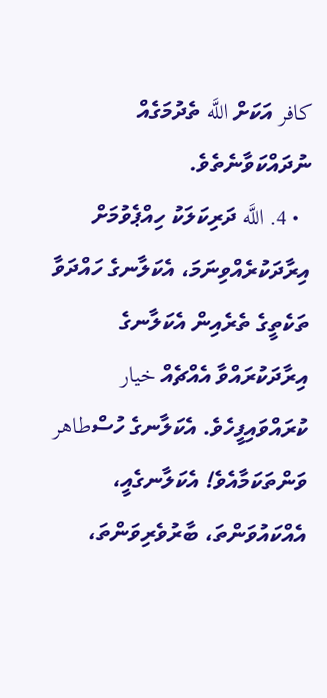كافر އަކަށް اللَّه ތެދުމަގެއް ނުދައްކަވާނެތެވެ.
  • 4. اللَّه ދަރިކަލަކު ހިއްޕެވުމަށް އިރާދަކުރެއްވިނަމަ، އެކަލާނގެ ހައްދަވާ ތަކެތީގެ ތެރެއިން އެކަލާނގެ އިރާދަކުރައްވާ އެއްޗެއް خيار ކުރައްވައިފީހެވެ. އެކަލާނގެ ހުސްطاهر ވަންތަކަމާއެވެ! އެކަލާނގެއީ، އެއްކައުވަންތަ، ބާރުވެރިވަންތަ،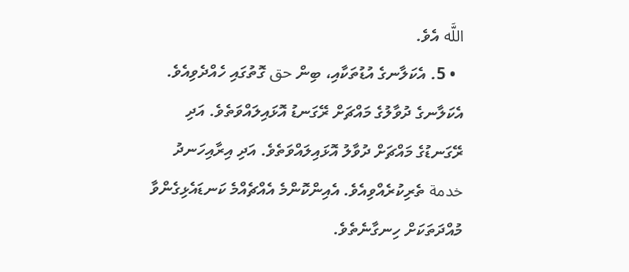اللَّه އެވެ.
  • 5. އެކަލާނގެ އުޑުތަކާއި، ބިން حق ގޮތުގައި ހެއްދެވިއެވެ. އެކަލާނގެ ދުވާލުގެ މައްޗަށް ރޭގަނޑު އޮޅައިލައްވަތެވެ. އަދި ރޭގަނޑުގެ މައްޗަށް ދުވާލު އޮޅައިލައްވަތެވެ. އަދި އިރާއިހަނދު خدمة ތެރިކުރެއްވިއެވެ. އެއިންކޮންމެ އެއްޗެއްމެ ކަނޑައެޅިގެންވާ މުއްދަތަކަށް ހިނގާނެތެވެ.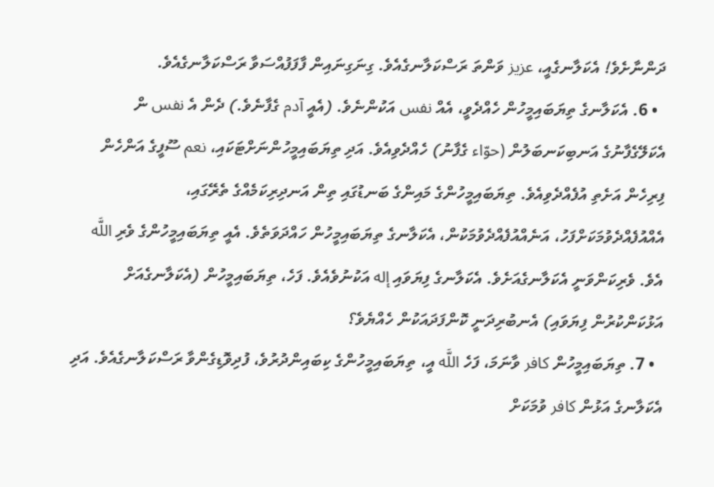ދަންނާށެވެ! އެކަލާނގެއީ، عزيز ވަންތަ ރަސްކަލާނގެއެވެ. ގިނަގިނައިން ފާފަފުއްސަވާ ރަސްކަލާނގެއެވެ.
  • 6. އެކަލާނގެ ތިޔަބައިމީހުން ހެއްދެވީ، އެއް نفس އަކުންނެވެ. (އެއީ آدم ގެފާނެވެ.) ދެން އެ نفس ން އެކަލޭގެފާނުގެ އަނބިކަނބަލުން (حوّاء ގެފާނު) ހެއްދެވިއެވެ. އަދި ތިޔަބައިމީހުންނަށްޓަކައި، نعم ސޫފީގެ އަންހެން ފިރިހެން އަށެތި އުފެއްދެވިއެވެ. ތިޔަބައިމީހުންގެ މައިންގެ ބަނޑުގައި ތިން އަނދިރިކަމެއްގެ ތެރޭގައި، އެއްއުފެއްދެވުމަކަށްފަހު، އަނެއްއުފެއްދެވުމަކުން، އެކަލާނގެ ތިޔަބައިމީހުން ހައްދަވަތެވެ. އެއީ ތިޔަބައިމީހުންގެ ވެރި اللَّه އެވެ. ވެރިކަންވަނީ އެކަލާނގެއަށެވެ. އެކަލާނގެ ފިޔަވައި إله އަކުނުވެއެވެ. ފަހެ، ތިޔަބައިމީހުން (އެކަލާނގެއަށް އަޅުކަންކުރުން ފިޔަވައި) އެނބުރިދަނީ ކޮންފަދައަކުން ހެއްޔެވެ؟
  • 7. ތިޔަބައިމީހުން كافر ވާނަމަ، ފަހެ اللَّه އީ، ތިޔަބައިމީހުންގެ ކިބައިންދުރުވެ، ފުދިވޮޑިގެންވާ ރަސްކަލާނގެއެވެ. އަދި އެކަލާނގެ އަޅުން كافر ވުމަކަށް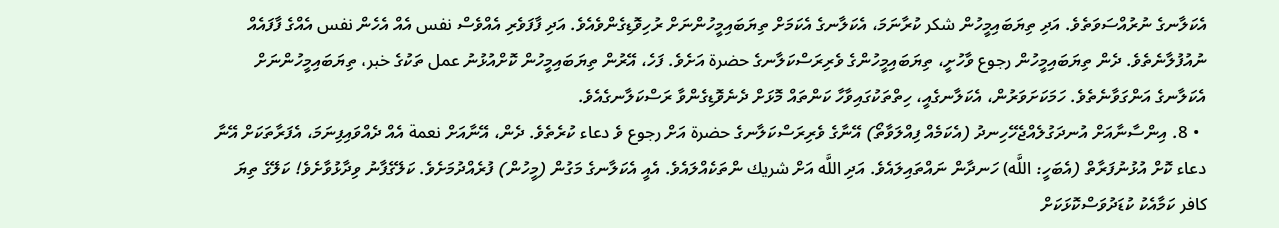އެކަލާނގެ ނުރުއްސަވަތެވެ. އަދި ތިޔަބައިމީހުން شكر ކުރާނަމަ، އެކަލާނގެ އެކަމަށް ތިޔަބައިމީހުންނަށް ރުހިވޮޑިގެންވެއެވެ. އަދި ފާފަވެރި އެއްވެސް نفس އެއް އެހެން نفس އެއްގެ ފާފައެއް ނުއުފުލާނެތެވެ. ދެން ތިޔަބައިމީހުން رجوع ވާހުށީ، ތިޔަބައިމީހުންގެ ވެރިރަސްކަލާނގެ حضرة އަށެވެ. ފަހެ، އޭރުން ތިޔަބައިމީހުން ކޮށްއުޅުނު عمل ތަކުގެ خبر، ތިޔަބައިމީހުންނަށް އެކަލާނގެ އަންގަވާނެތެވެ. ހަމަކަށަވަރުން، އެކަލާނގެއީ، ހިތްތަކުގައިވާހާ ކަންތައް މޮޅަށް ދެނެވޮޑިގެންވާ ރަސްކަލާނގެއެވެ.
  • 8. އިންސާނާއަށް އުނދަގުލެއްޖެހޭހިނދު (އެކަމެއް ފިއްލަވާތޯ) އޭނާގެ ވެރިރަސްކަލާނގެ حضرة އަށް رجوع ވެ دعاء ކުރެތެވެ. ދެން، އޭނާއަށް نعمة އެއް ދެއްވައިފިނަމަ، އެފަރާތަކަށް އޭނާ دعاء ކޮށް އުޅުނުފަރާތް (އެބަހީ: اللَّه) ހަނދާން ނައްތައިލައެވެ. އަދި اللَّه އަށް شريك ންތަކެއްލައެވެ. އެއީ އެކަލާނގެ މަގުން (މީހުން) ފުރެއްދުމަށެވެ. ކަލޭގެފާނު ވިދާޅުވާށެވެ! ކަލޭގެ ތިޔަ كافر ކަމާއެކު ކުޑަދުވަސްކޮޅަކަށް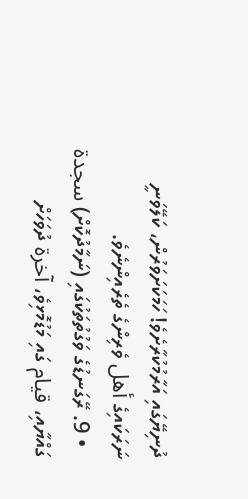ދުނިޔޭގައި އަރާމުކުރާށެވެ! ހަމަކަށަވަރުން، ކަލޭވަނީ ނަރަކައިގެ أهل ވެރިންގެ ތެރެއިންނެވެ.
  • 9. ރޭގަނޑުގެ ވަގުތުތަކުގައި (ނަމާދުކޮށް) سجدة ގައްޔާއި، قيام ގައި މަޑުމޮޅިވެ، آخرة ދުވަހަށް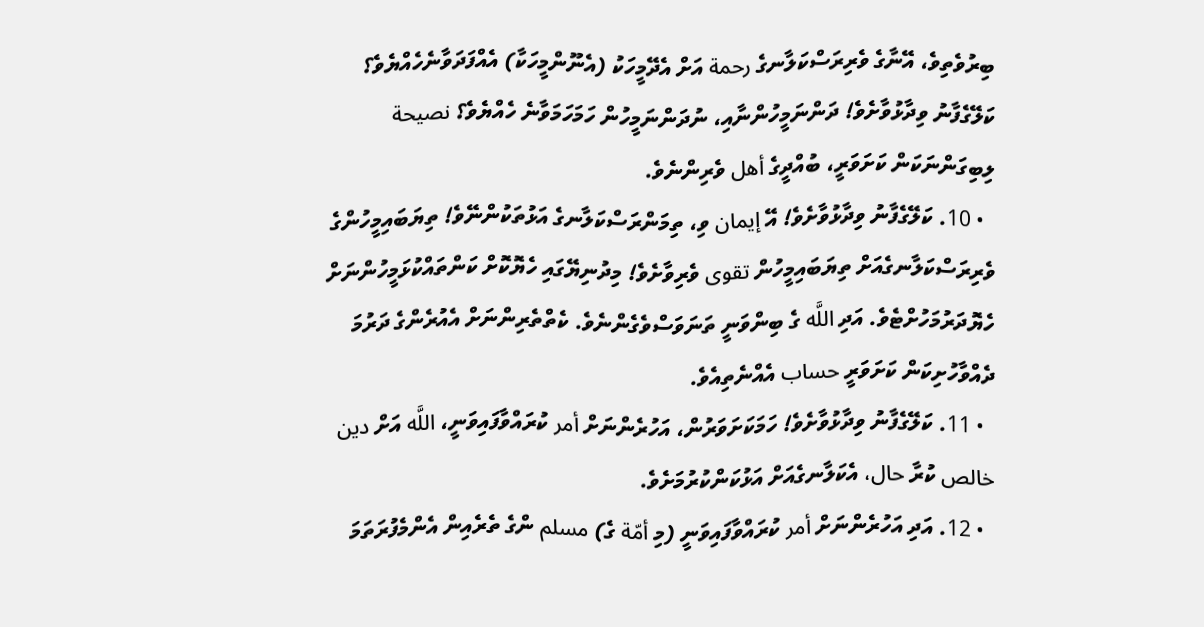ބިރުވެތިވެ، އޭނާގެ ވެރިރަސްކަލާނގެ رحمة އަށް އެދޭމީހަކު (އެނޫންމީހަކާ) އެއްފަދަވާނެހެއްޔެވެ؟ ކަލޭގެފާނު ވިދާޅުވާށެވެ! ދަންނަމީހުންނާއި، ނުދަންނަމީހުން ހަމަހަމަވާނެ ހެއްޔެވެ؟ نصيحة ލިބިގަންނަކަން ކަށަވަރީ، ބުއްދީގެ أهل ވެރިންނެވެ.
  • 10. ކަލޭގެފާނު ވިދާޅުވާށެވެ! އޭ إيمان ވި، ތިމަންރަސްކަލާނގެ އަޅުތަކުންނޭވެ! ތިޔަބައިމީހުންގެ ވެރިރަސްކަލާނގެއަށް ތިޔަބައިމީހުން تقوى ވެރިވާށެވެ! މިދުނިޔޭގައި ހެޔޮކޮށް ކަންތައްކުޅަމީހުންނަށް ހެޔޮދަރުމަހުށްޓެވެ. އަދި اللَّه ގެ ބިންވަނީ ތަނަވަސްވެގެންނެވެ. ކެތްތެރިންނަށް އެއުރެންގެ ދަރުމަ ދެއްވާހުށިކަން ކަށަވަރީ حساب އެއްނެތިއެވެ.
  • 11. ކަލޭގެފާނު ވިދާޅުވާށެވެ! ހަމަކަށަވަރުން، އަހުރެންނަށް أمر ކުރައްވާފައިވަނީ، اللَّه އަށް دين خالص ކުރާ حال، އެކަލާނގެއަށް އަޅުކަންކުރުމަށެވެ.
  • 12. އަދި އަހުރެންނަށް أمر ކުރައްވާފައިވަނީ (މި أمّة ގެ) مسلم ންގެ ތެރެއިން އެންމެފުރަތަމަ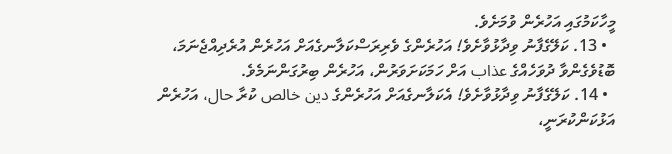މީހާކަމުގައި އަހުރެން ވުމަށެވެ.
  • 13. ކަލޭގެފާނު ވިދާޅުވާށެވެ! އަހުރެންގެ ވެރިރަސްކަލާނގެއަށް އަހުރެން އުރެދިއްޖެނަމަ، ބޮޑުވެގެންވާ ދުވަހެއްގެ عذاب އަށް ހަމަކަށަވަރުން، އަހުރެން ބިރުގަންނަމެވެ.
  • 14. ކަލޭގެފާނު ވިދާޅުވާށެވެ! އެކަލާނގެއަށް އަހުރެންގެ دين خالص ކުރާ حال، އަހުރެން އަޅުކަންކުރަނީ،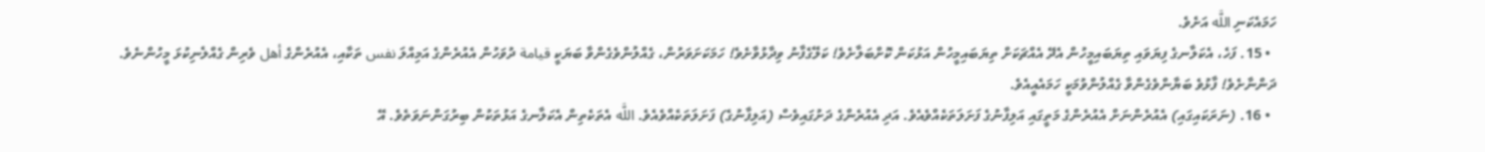ހަމައެކަނި اللَّه އަށެވެ.
  • 15. ފަހެ، އެކަލާނގެ ފިޔަވައި ތިޔަބައިމީހުން އެދޭ އެއްޗަކަށް ތިޔަބައިމީހުން އަޅުކަން ކޮށްބަލާށެވެ! ކަލޭގެފާނު ވިދާޅުވާށެވެ! ހަމަކަށަވަރުން، ގެއްލުންވެގެންވާ ބަޔަކީ قيامة ދުވަހުން އެއުރެންގެ އަމިއްލަ نفس ތަކާއި، އެއުރެންގެ أهل ވެރިން ގެއްލެނިކުޅަ މީހުންނެވެ. ދަންނާށެވެ! ފާޅުވެ ބަޔާންވެގެންވާ ގެއްލުންވުމަކީ ހަމައެއީއެވެ.
  • 16. (ނަރަކައިގައި) އެއުރެންނަށް އެއުރެންގެ މަތީގައި އަލިފާނުގެ ފަށަލަތަކެއްވެއެވެ. އަދި އެއުރެންގެ ދަށުގައިވެސް (އަލިފާނުގެ) ފަށަލަތަކެއްވެއެވެ. اللَّه އެތަކެތިން އެކަލާނގެ އަޅުތަކުން ބިރުގަންނަވަތެވެ. އޭ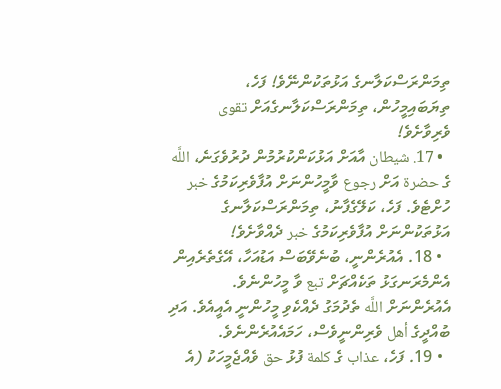ތިމަންރަސްކަލާނގެ އަޅުތަކުންނޭވެ! ފަހެ، ތިޔަބައިމީހުން، ތިމަންރަސްކަލާނގެއަށް تقوى ވެރިވާށެވެ!
  • 17. شيطان އާއަށް އަޅުކަންކުރުމުން ދުރުވެގަނެ، اللَّه ގެ حضرة އަށް رجوع ވާމީހުންނަށް އުފާވެރިކަމުގެ خبر ހުށްޓެވެ. ފަހެ، ކަލޭގެފާނު، ތިމަންރަސްކަލާނގެ އަޅުތަކުންނަށް އުފާވެރިކަމުގެ خبر ދެއްވާށެވެ!
  • 18. އެއުރެންނީ، ބުނެވޭބަސް އަޑުއަހާ، އޭގެތެރެއިން އެންމެރަނގަޅު ތަކެއްޗަށް تبع ވާ މީހުންނެވެ. އެއުރެންނަށް اللَّه ތެދުމަގު ދެއްކެވި މީހުންނީ އެއީއެވެ. އަދި ބުއްދީގެ أهل ވެރިންނީވެސް، ހަމައެއުރެންނެވެ.
  • 19. ފަހެ، عذاب ގެ كلمة ފުޅު حق ވެއްޖެމީހަކު (އެ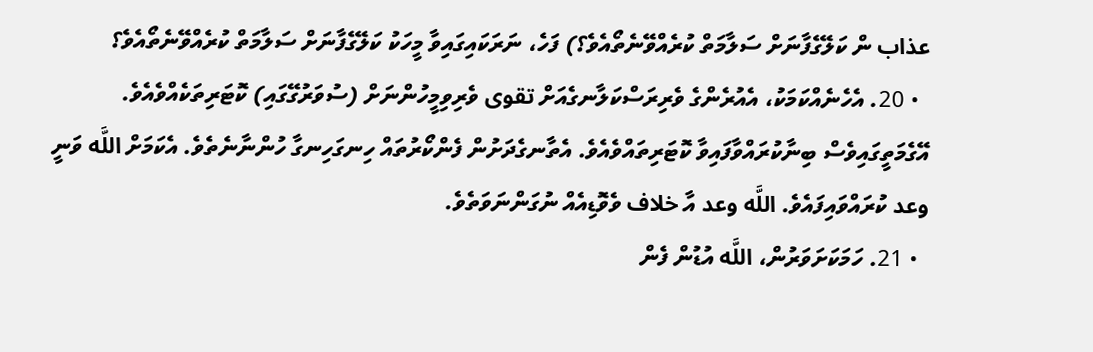عذاب ން ކަލޭގެފާނަށް ސަލާމަތް ކުރެއްވޭނެތޯއެވެ؟) ފަހެ، ނަރަކައިގައިވާ މީހަކު ކަލޭގެފާނަށް ސަލާމަތް ކުރެއްވޭނެތޯއެވެ؟
  • 20. އެހެނެއްކަމަކު، އެއުރެންގެ ވެރިރަސްކަލާނގެއަށް تقوى ވެރިވިމީހުންނަށް (ސުވަރުގޭގައި) ކޮޓަރިތަކެއްވެއެވެ. އޭގެމަތީގައިވެސް ބިނާކުރައްވާފައިވާ ކޮޓަރިތައްވެއެވެ. އެތާނގެދަށުން ފެންކޯރުތައް ހިނގަހިނގާ ހުންނާނެތެވެ. އެކަމަށް اللَّه ވަނީ وعد ކުރައްވައިފައެވެ. اللَّه وعد އާ خلاف ވެވޮޑިއެއް ނުގަންނަވަތެވެ.
  • 21. ހަމަކަށަވަރުން، اللَّه އުޑުން ފެން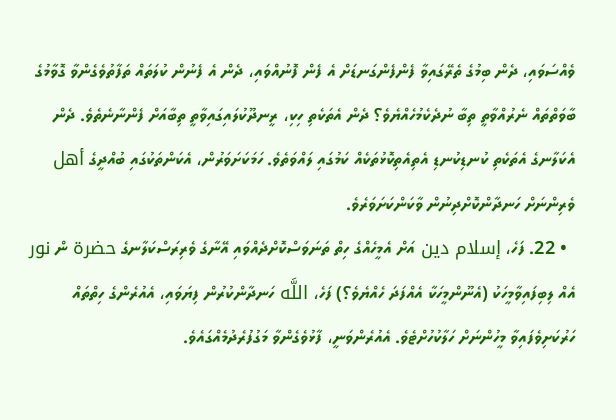ވެއްސަވައި، ދެން ބިމުގެ ތެރޭގައިވާ ފެންފެންގަނޑަށް އެ ފެން ފޮނުއްވައި، ދެން އެ ފެނުން ކުލަތައް ތަފާތުވެގެންވާ ގޮވާމުގެ ބާވަތްތައް ނެރުއްވާތީ ތިބާ ނުދެކެމުހެއްޔެވެ؟ ދެން އެތަކެތި ހިކި، ރީނދޫކުލައިގައިވާތީ ތިބާއަށް ފެންނާނެތެވެ. ދެން އެކަލާނގެ އެތަކެތި ކުނޑިކުނޑި އެތިއެތިކޮޅުތަކެއް ކަމުގައި ލައްވަތެވެ. ހަމަކަށަވަރުން، އެކަންތަކުގައި ބުއްދީގެ أهل ވެރިންނަށް ހަނދާންކޮށްދިނުން ވާކަންކަށަވަރެވެ.
  • 22. ފަހެ، إسلام دين އަށް އެމީހެއްގެ ހިތް ތަނަވަސްކޮށްދެއްވައި އޭނާގެ ވެރިރަސްކަލާނގެ حضرة ން نور އެއް ލިބިފައިވާމީހަކު (އެނޫންމީހަކާ އެއްފަދަ ހެއްޔެވެ؟) ފަހެ، اللَّه ހަނދާންކުރުން ފިޔަވައި، އެއުރެންގެ ހިތްތައް ހަރުކަށިވެފައިވާ މީހުންނަށް ހަލާކުހުށްޓެވެ. އެއުރެންވަނީ، ފާޅުވެގެންވާ މަގުފުރެދުމެއްގައެވެ.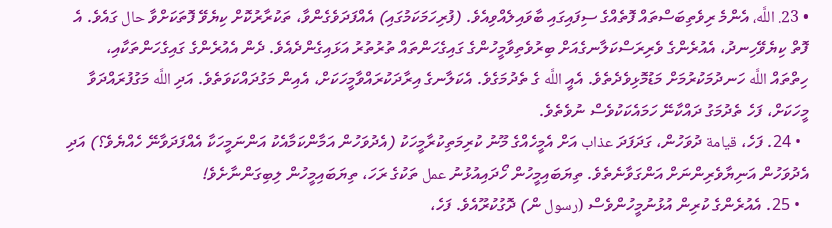• 23. اللَّه، އެންމެ ރިވެތިބަސްތައް ފޮތެއްގެ ސިފައިގައި ބާވައިލެއްވިއެވެ. (ފުރިހަމަކަމުގައި) އެއްފަދަވެގެންވާ، ތަކުރާރުކޮށް ކިޔެވޭ ފޮތަކަށްވާ حال ގައެވެ. އެ ފޮތް ކިޔެވޭހިނދު، އެއުރެންގެ ވެރިރަސްކަލާނގެއަށް ބިރުވެތިވާމީހުންގެ ގައިގެހަންތައް ތުރުތުރު އަޅައިގެންދެއެވެ. ދެން އެއުރެންގެ ގައިގެހަންތަކާއި، ހިތްތައް اللَّه ހަނދުމަކުރުމަށް މަޑުމޮޅިވެދެތެވެ. އެއީ اللَّه ގެ ތެދުމަގެވެ. އެކަލާނގެ އިރާދަކުރައްވާމީހަކަށް، އެއިން މަގުދައްކަވަތެވެ. އަދި اللَّه މަގުފުރައްދަވާ މީހަކަށް، ފަހެ ތެދުމަގު ދައްކާނޭ ހަމައެކަކުވެސް ނުވެތެވެ.
  • 24. ފަހެ، قيامة ދުވަހުން، ގަދަފަދަ عذاب އަށް އެމީހެއްގެ މޫނު ކުރިމަތިކުރާމީހަކު (އެދުވަހުން އަމާންކަމާއެކު އަންނަމީހަކާ އެއްފަދަވާނޭ ހެއްޔެވެ؟) އަދި އެދުވަހުން އަނިޔާވެރިންނަށް އަންގަވާނެތެވެ. ތިޔަބައިމީހުން ހޯދައިއުޅުނު عمل ތަކުގެ ރަހަ، ތިޔަބައިމީހުން ލިބިގަންނާށެވެ!
  • 25. އެއުރެންގެ ކުރިން އުޅުނުމީހުންވެސް (رسول ން) ދޮގުކުރޫއެވެ. ފަހެ،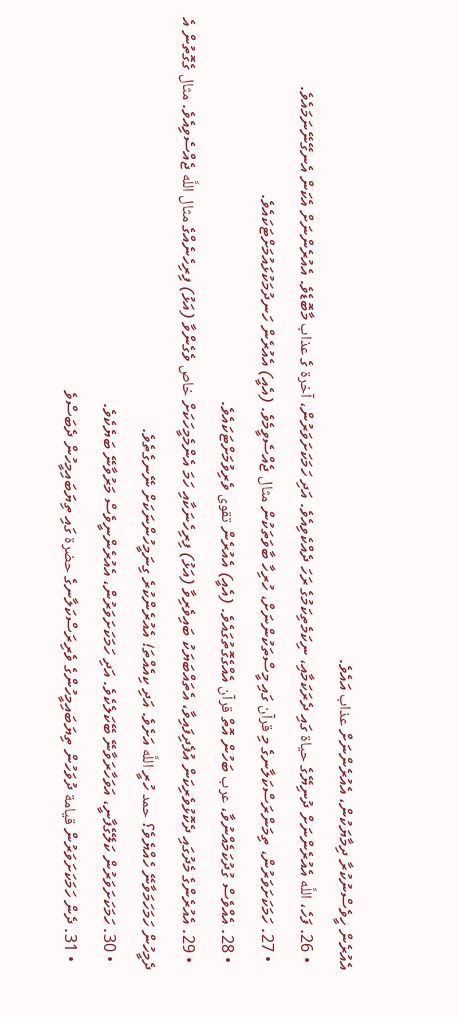އެއުރެން ހީވެސްނުކުރާ ދިމާޔަކުން، އެއުރެންނަށް عذاب އައެވެ.
  • 26. ފަހެ، اللَّه އެއުރެންނަށް ދުނިޔޭގެ حياة ގައި ދެރަކަމާއި، ނިކަމެތިކަމުގެ ރަހަ ދެއްކެވިއެވެ. އަދި ހަމަކަށަވަރުން، آخرة ގެ عذاب މާބޮޑެވެ. އެއުރެންނަށް އެކަން އެނގޭނޭނަމައެވެ.
  • 27. ހަމަކަށަވަރުން، ތިމަންރަސްކަލާނގެ މި قرآن ގައި މީސްތަކުންނަށް، ހުރިހާ ބާވަތަކުން مثال ޖެއްސެވީމެވެ. (އެއީ) އެއުރެން ހަނދުމަކުޅައުމަށްޓަކައެވެ.
  • 28. އެއްވެސް ގުދުކަމެއްނުވާ، عرب ބަހުން އޮތް قرآن އެއްގެގޮތުގައެވެ. (އެއީ) އެއުރެން تقوى ވެރިވުމަށްޓަކައެވެ.
  • 29. އެއުރެންގެ މެދުގައި ދެކޮޅުވެރިކަން އުފެދިފައިވާ، އެތައްބަޔަކު ބައިވެރިވާ (އަޅު) ފިރިހެނަކާއި ހަމަ އެންމެމީހަކަށް خاص ވެގެންވާ (އަޅު) ފިރިހެނެއްގެ مثال اللَّه ޖެއްސެވިއެވެ. مثال ގެގޮތުން އެ ދެމީހުން ހަމަހަމަވާނޭ ހެއްޔެވެ؟ حمد ހުރީ اللَّه އަށެވެ. އަދި ކިއެއްތަ! އެއުރެންކުރެ ގިނަމީހުންނަކަށް ނޭނގެތެވެ.
  • 30. ހަމަކަށަވަރުން ކަލޭގެފާނީ، އަވަހާރަވާނޭ ބޭކަލެކެވެ. އަދި ހަމަކަށަވަރުން، އެއުރެންނީވެސް މަރުވާނޭ ބަޔެކެވެ.
  • 31. ދެން ހަމަކަށަވަރުން قيامة ދުވަހުން ތިޔަބައިމީހުންގެ ވެރިރަސްކަލާނގެ حضرة ގައި ތިޔަބައިމީހުން ދެބަސްވެ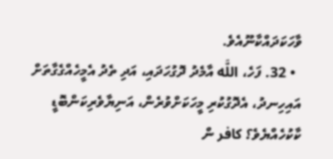ވާހަކަދައްކާނޫއެވެ.
  • 32. ފަހެ، اللَّه އާމެދު ދޮގުހަދައި، އަދި ތެދު އެމީހެއްގެގާތަށް އައިހިނދު، އެދޮގުކުރި މީހަކަށްވުރެން، އަނިޔާވެރިކަންބޮޑީ ކާކުހެއްޔެވެ؟ كافر ން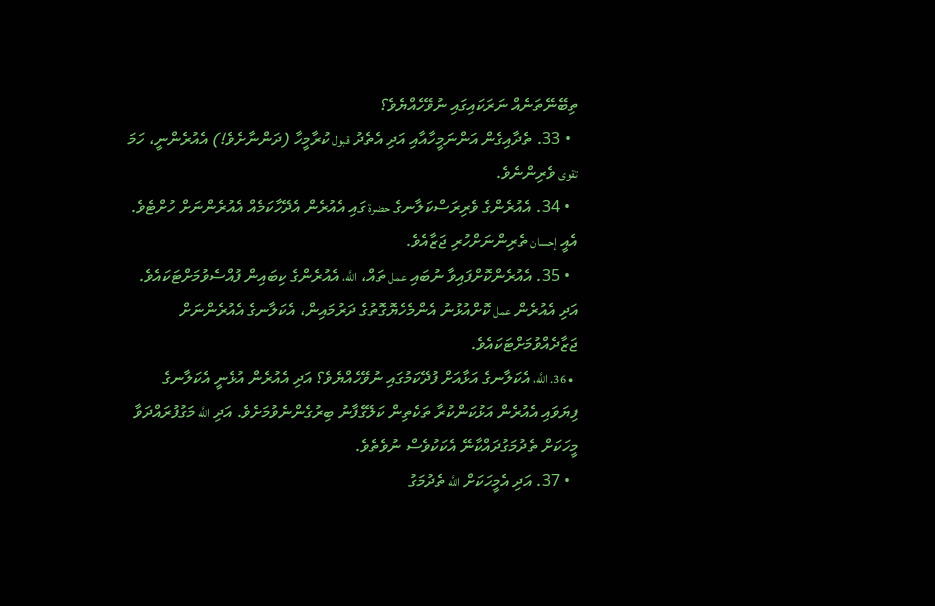ތިބޭނޭތަނެއް ނަރަކައިގައި ނުވޭހެއްޔެވެ؟
  • 33. ތެދާއިގެން އަންނަމީހާއާއި އަދި އެތެދު قبول ކުރާމީހާ (ދަންނާށެވެ!) އެއުރެންނީ، ހަމަ تقوى ވެރިންނެވެ.
  • 34. އެއުރެންގެ ވެރިރަސްކަލާނގެ حضرة ގައި އެއުރެން އެދޭހާކަމެއް އެއުރެންނަށް ހުށްޓެވެ. އެއީ إحسان ތެރިންނަށްހުރި ޖަޒާއެވެ.
  • 35. އެއުރެންކޮށްފައިވާ ނުބައި عمل ތައް، اللَّه، އެއުރެންގެ ކިބައިން ފުއްސެވުމަށްޓަކައެވެ. އަދި އެއުރެން عمل ކޮށްއުޅުނު އެންމެހެޔޮގޮތުގެ ދަރުމައިން، އެކަލާނގެ އެއުރެންނަށް ޖަޒާދެއްވުމަށްޓަކައެވެ.
  • 36. اللَّه، އެކަލާނގެ އަޅާއަށް ފުދޭކަމުގައި ނުވޭހެއްޔެވެ؟ އަދި އެއުރެން އުޅެނީ އެކަލާނގެ ފިޔަވައި އެއުރެން އަޅުކަންކުރާ ތަކެތިން ކަލޭގެފާނު ބިރުގެންނެވުމަށެވެ. އަދި اللَّه މަގުފުރައްދަވާ މީހަކަށް ތެދުމަގުދައްކާނޭ އެކަކުވެސް ނުވެތެވެ.
  • 37. އަދި އެމީހަކަށް اللَّه ތެދުމަގު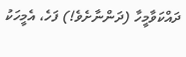ދައްކަވާމީހާ (ދަންނާށެވެ!) ފަހެ، އެމީހަކު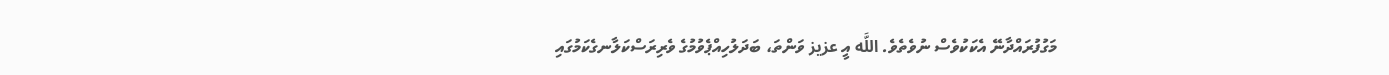މަގުފުރައްދާނޭ އެކަކުވެސް ނުވެތެވެ. اللَّه އީ عزيز ވަންތަ، ބަދަލުހިއްޕެވުމުގެ ވެރިރަސްކަލާނގެކަމުގައި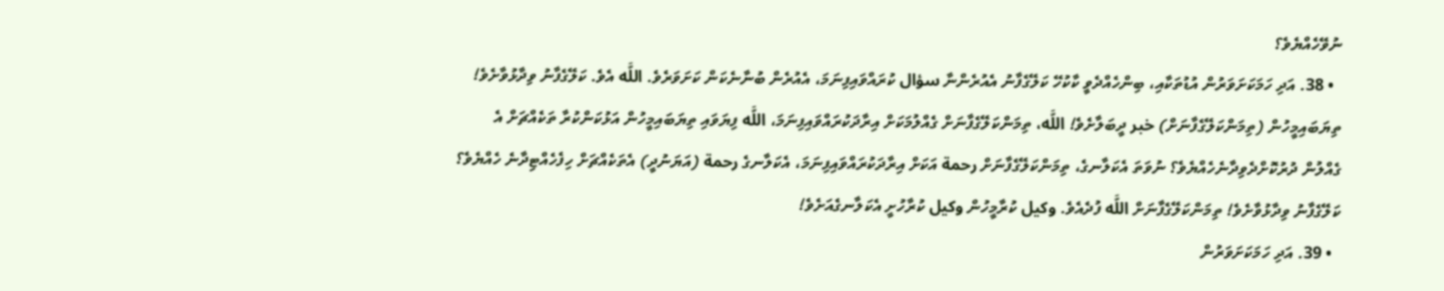ނުވޭހެއްޔެވެ؟
  • 38. އަދި ހަމަކަށަވަރުން އުޑުތަކާއި، ބިންހެއްދެވީ ކާކުހޭ ކަލޭގެފާނު އެއުރެންނާ سؤال ކުރައްވައިފިނަމަ، އެއުރެން ބުނާނެކަން ކަށަވަރެވެ. اللَّه އެވެ. ކަލޭގެފާނު ވިދާޅުވާށެވެ! ތިޔަބައިމީހުން (ތިމަންކަލޭގެފާނަށް) خبر ދީބަލާށެވެ! اللَّه، ތިމަންކަލޭގެފާނަށް ގެއްލުމަކަށް އިރާދަކުރައްވައިފިނަމަ، اللَّه ފިޔަވައި ތިޔަބައިމީހުން އަޅުކަންކުރާ ތަކެއްޗަށް އެ ގެއްލުން ދުރުކޮށްދެވިދާނެހެއްޔެވެ؟ ނުވަތަ އެކަލާނގެ، ތިމަންކަލޭގެފާނަށް رحمة އަކަށް އިރާދަކުރައްވައިފިނަމަ، އެކަލާނގެ رحمة (އަޔަނުދީ) އެތަކެއްޗަށް ހިފެހެއްޓިދާނެ ހެއްޔެވެ؟ ކަލޭގެފާނު ވިދާޅުވާށެވެ! ތިމަންކަލޭގެފާނަށް اللَّه ފުދެއެވެ. وكيل ކުރާމީހުން وكيل ކުރާހުށީ އެކަލާނގެއަށެވެ!
  • 39. އަދި ހަމަކަށަވަރުން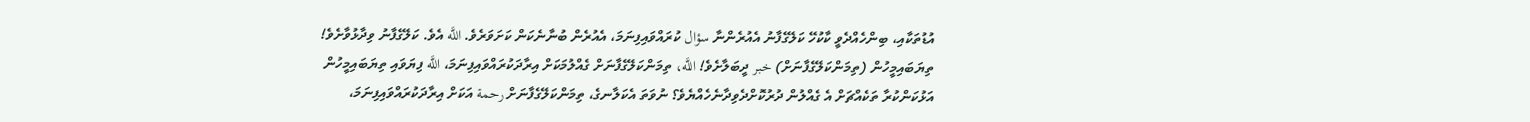އުޑުތަކާއި، ބިންހެއްދެވީ ކާކުހޭ ކަލޭގެފާނު އެއުރެންނާ سؤال ކުރައްވައިފިނަމަ، އެއުރެން ބުނާނެކަން ކަށަވަރެވެ. اللَّه އެވެ. ކަލޭގެފާނު ވިދާޅުވާށެވެ! ތިޔަބައިމީހުން (ތިމަންކަލޭގެފާނަށް) خبر ދީބަލާށެވެ! اللَّه، ތިމަންކަލޭގެފާނަށް ގެއްލުމަކަށް އިރާދަކުރައްވައިފިނަމަ، اللَّه ފިޔަވައި ތިޔަބައިމީހުން އަޅުކަންކުރާ ތަކެއްޗަށް އެ ގެއްލުން ދުރުކޮށްދެވިދާނެހެއްޔެވެ؟ ނުވަތަ އެކަލާނގެ، ތިމަންކަލޭގެފާނަށް رحمة އަކަށް އިރާދަކުރައްވައިފިނަމަ،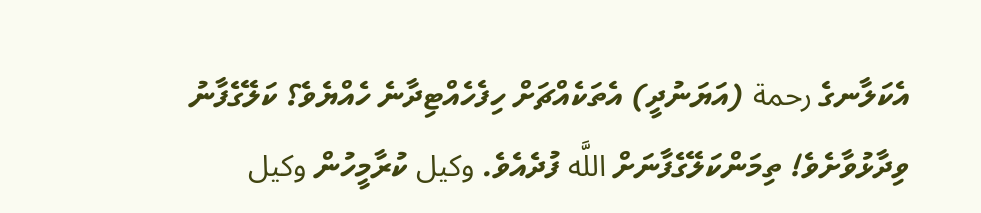އެކަލާނގެ رحمة (އަޔަނުދީ) އެތަކެއްޗަށް ހިފެހެއްޓިދާނެ ހެއްޔެވެ؟ ކަލޭގެފާނު ވިދާޅުވާށެވެ! ތިމަންކަލޭގެފާނަށް اللَّه ފުދެއެވެ. وكيل ކުރާމީހުން وكيل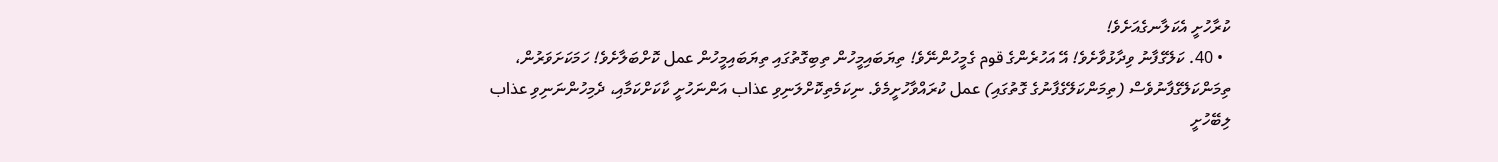ކުރާހުށީ އެކަލާނގެއަށެވެ!
  • 40. ކަލޭގެފާނު ވިދާޅުވާށެވެ! އޭ އަހުރެންގެ قوم ގެމީހުންނޭވެ! ތިޔަބައިމީހުން ތިބިގޮތުގައި ތިޔަބައިމީހުން عمل ކޮށްބަލާށެވެ! ހަމަކަށަވަރުން، ތިމަންކަލޭގެފާނުވެސް (ތިމަންކަލޭގެފާނުގެ ގޮތުގައި) عمل ކުރައްވާހުށީމެވެ. ނިކަމެތިކޮށްލަނިވި عذاب އަންނަހުށީ ކާކަށްކަމާއި، ދެމިހުންނަނިވި عذاب ލިބޭހުށީ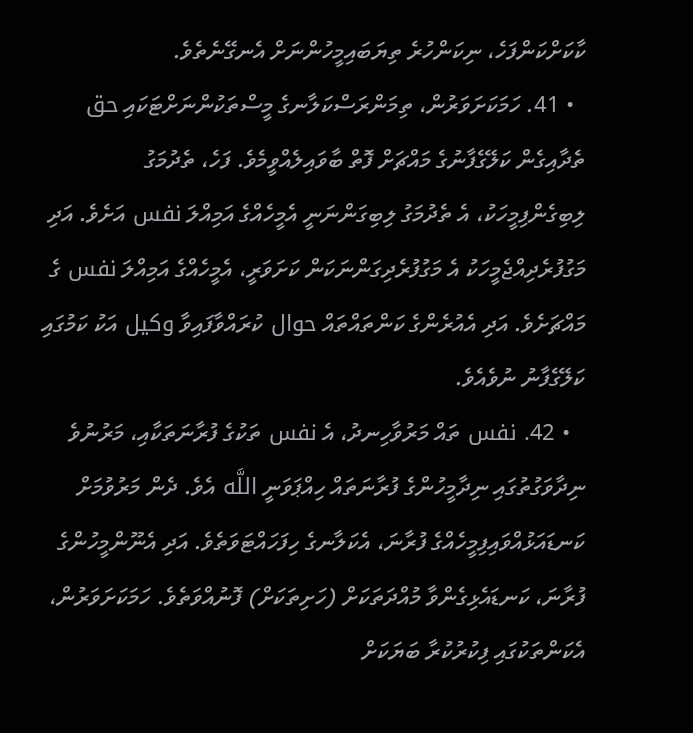ކާކަށްކަންފަހެ، ނިކަންހުރެ ތިޔަބައިމީހުންނަށް އެނގޭނެތެވެ.
  • 41. ހަމަކަށަވަރުން، ތިމަންރަސްކަލާނގެ މީސްތަކުންނަށްޓަކައި حق ތެދާއިގެން ކަލޭގެފާނުގެ މައްޗަށް ފޮތް ބާވައިލެއްވީމެވެ. ފަހެ، ތެދުމަގު ލިބިގެންފިމީހަކު، އެ ތެދުމަގު ލިބިގަންނަނީ އެމީހެއްގެ އަމިއްލަ نفس އަށެވެ. އަދި މަގުފުރެދިއްޖެމީހަކު އެ މަގުފުރެދިގަންނަކަން ކަށަވަރީ، އެމީހެއްގެ އަމިއްލަ نفس ގެ މައްޗަށެވެ. އަދި އެއުރެންގެ ކަންތައްތައް حوال ކުރައްވާފައިވާ وكيل އަކު ކަމުގައި ކަލޭގެފާނު ނުވެއެވެ.
  • 42. نفس ތައް މަރުވާހިނދު، އެ نفس ތަކުގެ ފުރާނަތަކާއި، މަރުނުވެ ނިދާވަގުތުގައި ނިދާމީހުންގެ ފުރާނަތައް ހިއްޕަވަނީ اللَّه އެވެ. ދެން މަރުވުމަށް ކަނޑައަޅުއްވައިފިމީހެއްގެ ފުރާނަ، އެކަލާނގެ ހިފަހައްޓަވަތެވެ. އަދި އެނޫންމީހުންގެ ފުރާނަ، ކަނޑައެޅިގެންވާ މުއްދަތަކަށް (ހަށިތަކަށް) ފޮނުއްވަތެވެ. ހަމަކަށަވަރުން، އެކަންތަކުގައި ފިކުރުކުރާ ބަޔަކަށް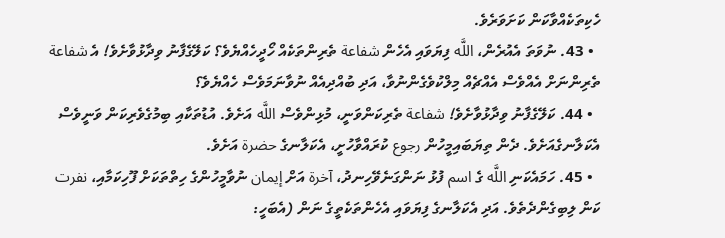ހެކިތަކެއްވާކަން ކަށަވަރެވެ.
  • 43. ނުވަތަ އެއުރެން، اللَّه ފިޔަވައި އެހެން شفاعة ތެރިންތަކެއް ހޯދީހެއްޔެވެ؟ ކަލޭގެފާނު ވިދާޅުވާށެވެ! އެ شفاعة ތެރިންނަށް އެއްވެސް އެއްޗެއް މިލްކުވެގެންނުވާ، އަދި ބުއްދިއެއް ނުވާނަމަވެސް ހެއްޔެވެ؟
  • 44. ކަލޭގެފާނު ވިދާޅުވާށެވެ! شفاعة ތެރިކަންވަނީ، މުޅިންވެސް اللَّه އަށެވެ. އުޑުތަކާއި ބިމުގެވެރިކަން ވަނީވެސް އެކަލާނގެއަށެވެ. ދެން ތިޔަބައިމީހުން رجوع ކުރައްވާހުށީ، އެކަލާނގެ حضرة އަށެވެ.
  • 45. ހަމައެކަނި اللَّه ގެ اسم ފުޅު ނަންގަނެވޭހިނދު، آخرة އަށް إيمان ނުވާމީހުންގެ ހިތްތަކަށް ފޫހިކަމާއި، نفرت ކަން ލިބިގެންދެތެވެ. އަދި އެކަލާނގެ ފިޔަވައި އެހެންތަކެތީގެ ނަން (އެބަހީ: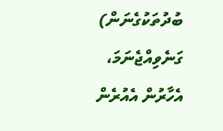ބުދުތަކުގެނަން) ގަނެވިއްޖެނަމަ، އެހާރުން އެއުރެން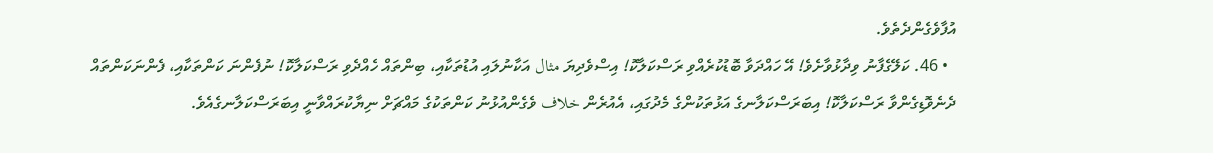އުފާވެގެންދެތެވެ.
  • 46. ކަލޭގެފާނު ވިދާޅުވާށެވެ! އޭ ހައްދަވާ ބޮޑުކުރެއްވި ރަސްކަލާކޮ! އިސްވެދިޔަ مثال އަކާނުލައި އުޑުތަކާއި، ބިންތައް ހެއްދެވި ރަސްކަލާކޮ! ނުފެންނަ ކަންތަކާއި، ފެންނަކަންތައް ދެނެވޮޑިގެންވާ ރަސްކަލާކޮ! އިބަރަސްކަލާނގެ އަޅުތަކުންގެ މެދުގައި، އެއުރެން خلاف ވެގެންއުޅުނު ކަންތަކުގެ މައްޗަށް ނިޔާކުރައްވާނީ އިބަރަސްކަލާނގެއެވެ.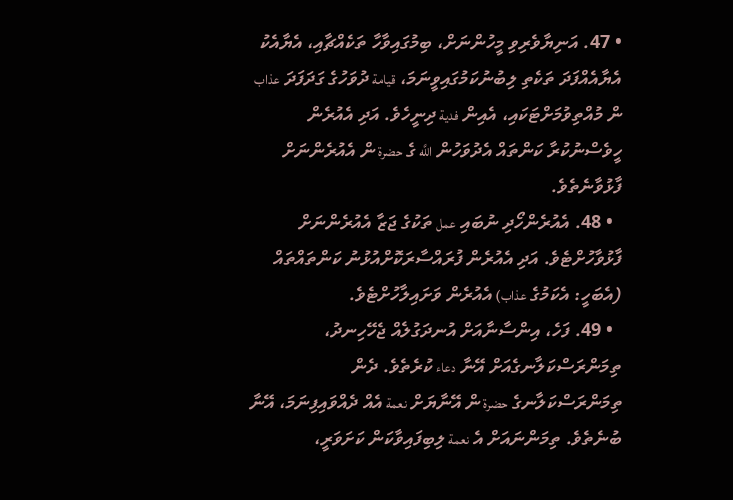• 47. އަނިޔާވެރިވި މީހުންނަށް، ބިމުގައިވާހާ ތަކެއްޗާއި، އެޔާއެކު އެޔާއެއްފަދަ ތަކެތި ލިބުނުކަމުގައިވީނަމަ، قيامة ދުވަހުގެ ގަދަފަދަ عذاب ން މުއްތިވުމަށްޓަކައި، އެއިން فدية ދިނީހެވެ. އަދި އެއުރެން ހީވެސްނުކުރާ ކަންތައް އެދުވަހުން اللَّه ގެ حضرة ން އެއުރެންނަށް ފާޅުވާނެތެވެ.
  • 48. އެއުރެންހޯދި ނުބައި عمل ތަކުގެ ޖަޒާ އެއުރެންނަށް ފާޅުވާހުށްޓެވެ. އަދި އެއުރެން ފުރައްސާރަކޮށްއުޅުނު ކަންތައްތައް (އެބަހީ: އެކަމުގެ عذاب) އެއުރެން ވަށައިލާހުށްޓެވެ.
  • 49. ފަހެ، އިންސާނާއަށް އުނދަގުލެއް ޖެހޭހިނދު، ތިމަންރަސްކަލާނގެއަށް އޭނާ دعاء ކުރެތެވެ. ދެން ތިމަންރަސްކަލާނގެ حضرة ން އޭނާޔަށް نعمة އެއް ދެއްވައިފިނަމަ، އޭނާ ބުނެތެވެ. ތިމަންނައަށް އެ نعمة ލިބިފައިވާކަން ކަށަވަރީ،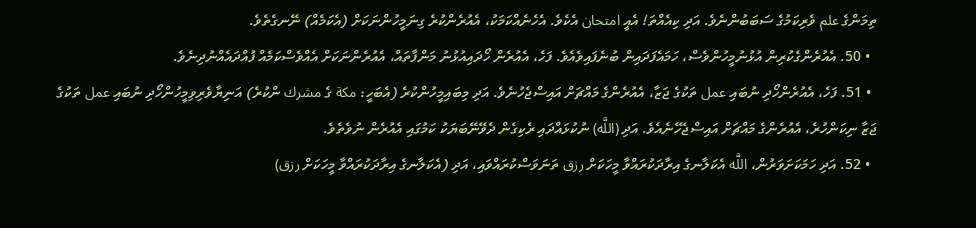ތިމަންގެ علم ވެރިކަމުގެ ސަބަބުންނެވެ. އަދި ކިއެއްތަ! އެއީ امتحان އެކެވެ. އެހެނެއްކަމަކު، އެއުރެންކުރެ ގިނަމީހުންނަކަށް (އެކަމެއް) ނޭނގެތެވެ.
  • 50. އެއުރެންގެކުރިން އުޅުނުމީހުންވެސް، ހަމައެފަދައިން ބުނެފައިވެއެވެ. ފަހެ، އެއުރެން ހޯދައިއުޅުނު މަންފާތައް، އެއުރެންނަކަށް އެއްވެސްކަމެއް ފުއްދައެއްނުދިނެވެ.
  • 51. ފަހެ، އެއުރެންހޯދި ނުބައި عمل ތަކުގެ ޖަޒާ، އެއުރެންގެ މައްޗަށް އައިސްޖެހުނެވެ. އަދި މިބައިމީހުންކުރެ (އެބަހީ: مكة ގެ مشرك ންކުރެ) އަނިޔާވެރިވިމީހުންހޯދި ނުބައި عمل ތަކުގެ ޖަޒާ ނިކަންހުރެ، އެއުރެންގެ މައްޗަށް އައިސްޖެހޭނެއެވެ. އަދި (اللَّه) ނުކުޅައްދައި ރެކިގެން ދެވޭނޭބަޔަކު ކަމުގައި އެއުރެން ނުވެތެވެ.
  • 52. އަދި ހަމަކަށަވަރުން، اللَّه އެކަލާނގެ އިރާދަކުރައްވާ މީހަކަށް رزق ތަނަވަސްކުރައްވައި، އަދި (އެކަލާނގެ އިރާދަކުރައްވާ މީހަކަށް رزق)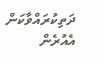ދަތިކުރައްވާކަން އެއުރެން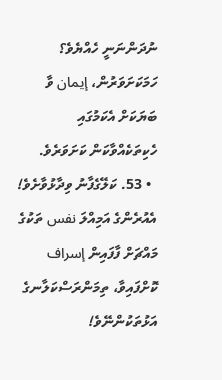ނުދަންނަނީ ހެއްޔެވެ؟ ހަމަކަށަވަރުން، إيمان ވާ ބަޔަކަށް އެކަމުގައި ހެކިތަކެއްވާކަން ކަށަވަރެވެ.
  • 53. ކަލޭގެފާނު ވިދާޅުވާށެވެ! އެއުރެންގެ އަމިއްލަ نفس ތަކުގެ މައްޗަށް ފާފައިން إسراف ކޮށްފައިވާ، ތިމަންރަސްކަލާނގެ އަޅުތަކުންނޭވެ!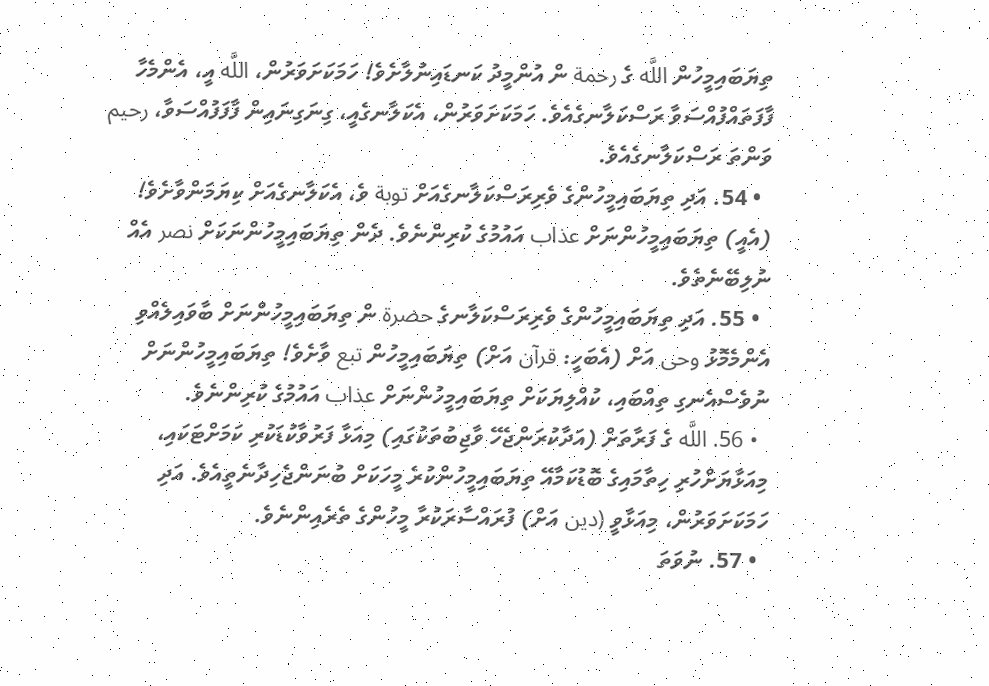ތިޔަބައިމީހުން اللَّه ގެ رحمة ން އުންމީދު ކަނޑައިނުލާށެވެ! ހަމަކަށަވަރުން، اللَّه އީ، އެންމެހާ ފާފަތައްފުއްސަވާ ރަސްކަލާނގެއެވެ. ހަމަކަށަވަރުން، އެކަލާނގެއީ، ގިނަގިނައިން ފާފަފުއްސަވާ، رحيم ވަންތަ ރަސްކަލާނގެއެވެ.
  • 54. އަދި ތިޔަބައިމީހުންގެ ވެރިރަސްކަލާނގެއަށް توبة ވެ، އެކަލާނގެއަށް ކިޔަމަންވާށެވެ! (އެއީ) ތިޔަބައިމީހުންނަށް عذاب އައުމުގެ ކުރިންނެވެ. ދެން ތިޔަބައިމީހުންނަކަށް نصر އެއް ނުލިބޭނެތެވެ.
  • 55. އަދި ތިޔަބައިމީހުންގެ ވެރިރަސްކަލާނގެ حضرة ން ތިޔަބައިމީހުންނަށް ބާވައިލެއްވި އެންމެމޮޅު وحى އަށް (އެބަހީ: قرآن އަށް) ތިޔަބައިމީހުން تبع ވާށެވެ! ތިޔަބައިމީހުންނަށް ނުވެސްއެނގި ތިއްބައި، ކުއްލިޔަކަށް ތިޔަބައިމީހުންނަށް عذاب އައުމުގެ ކުރިންނެވެ.
  • 56. اللَّه ގެ ފަރާތަށް (އަދާކުރަންޖެހޭ ވާޖިބުތަކުގައި) މިއަޅާ ފަރުވާކުޑަކުރި ކަމަށްޓަކައި، މިއަޅާޔަށްހުރި ހިތާމައިގެ ބޮޑުކަމާއޭ ތިޔަބައިމީހުންކުރެ މީހަކަށް ބުނަންޖެހިދާނެތީއެވެ. އަދި ހަމަކަށަވަރުން، މިއަޅާވީ (دين އަށް) ފުރައްސާރަކުރާ މީހުންގެ ތެރެއިންނެވެ.
  • 57. ނުވަތަ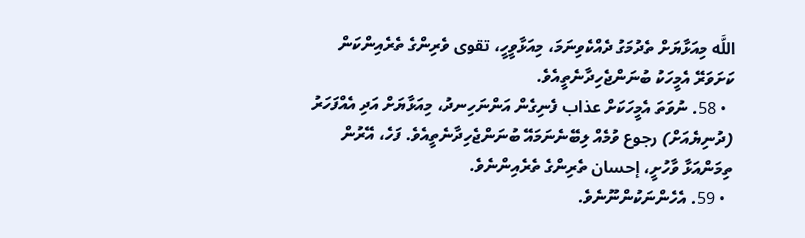اللَّه މިއަޅާޔަށް ތެދުމަގު ދެއްކެވިނަމަ، މިއަޅާވީހީ، تقوى ވެރިންގެ ތެރެއިންކަން ކަށަވަރޭ އެމީހަކު ބުނަންޖެހިދާނެތީއެވެ.
  • 58. ނުވަތަ އެމީހަކަށް عذاب ފެނިގެން އަންނަހިނދު، މިއަޅާޔަށް އަދި އެއްފަހަރު (ދުނިޔެއަށް) رجوع ވުމެއް ލިބޭނެނަމައޭ ބުނަންޖެހިދާނެތީއެވެ. ފަހެ، އޭރުން ތިމަންއަޅާ ވާހުށީ، إحسان ތެރިންގެ ތެރެއިންނެވެ.
  • 59. އެހެންނަކުންނޫނެވެ.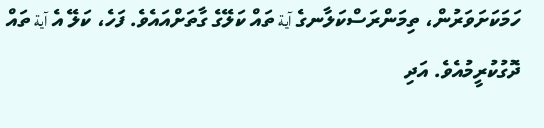ހަމަކަށަވަރުން، ތިމަންރަސްކަލާނގެ آية ތައް ކަލޭގެ ގާތަށްއައެވެ. ފަހެ، ކަލޭ އެ آية ތައް ދޮގުކުރީމުއެވެ. އަދި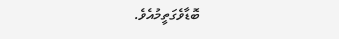ބޮޑާވެގަތީމުއެވެ.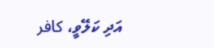އަދި ކަލޭވީ، كافر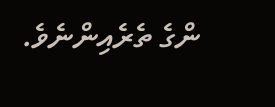ންގެ ތެރެއިންނެވެ.